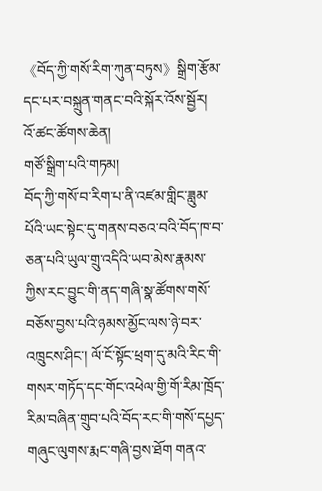《བོད་ཀྱི་གསོ་རིག་ཀུན་བཏུས》སྒྲིག་རྩོམ་དང་པར་བསྐྲུན་གནང་བའི་སྐོར་འོས་སྦྱོར།
འོ་ཚང་ཚོགས་ཆེན།
གཙོ་སྒྲིག་པའི་གཏམ།
བོད་ཀྱི་གསོ་བ་རིག་པ་ནི་འཛམ་གླིང་ཟླུམ་པོའི་ཡང་སྟེང་དུ་གནས་བཅའ་བའི་བོད་ཁ་བ་ཅན་པའི་ཡུལ་གྲུ་འདིའི་ཡབ་མེས་རྣམས་ཀྱིས་རང་བྱུང་གི་ནད་གཞི་སྣ་ཚོགས་གསོ་བཅོས་བྱས་པའི་ཉམས་མྱོང་ལས་ཉེ་བར་འཁྲུངས་ཤིང་། ལོ་ངོ་སྟོང་ཕྲག་དུ་མའི་རིང་གི་གསར་གཏོད་དང་གོང་འཕེལ་གྱི་གོ་རིམ་ཁྲོད་རིམ་བཞིན་གྲུབ་པའི་བོད་རང་གི་གསོ་དཔྱད་གཞུང་ལུགས་རྨང་གཞི་བྱས་ཐོག གནའ་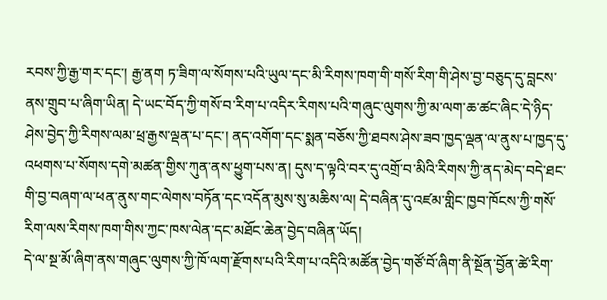རབས་ཀྱི་རྒྱ་གར་དང་། རྒྱ་ནག ཏ་ཟིག་ལ་སོགས་པའི་ཡུལ་དང་མི་རིགས་ཁག་གི་གསོ་རིག་གི་ཤེས་བྱ་བཅུད་དུ་བླངས་ནས་གྲུབ་པ་ཞིག་ཡིན། དེ་ཡང་བོད་ཀྱི་གསོ་བ་རིག་པ་འདིར་རིགས་པའི་གཞུང་ལུགས་ཀྱི་མ་ལག་ཆ་ཚང་ཞིང་དེ་ཉིད་ཤེས་བྱེད་ཀྱི་རིགས་ལམ་ཕྲ་རྒྱས་ལྡན་པ་དང་། ནད་འགོག་དང་སྨན་བཅོས་ཀྱི་ཐབས་ཤེས་ཟབ་ཁྱད་ལྡན་ལ་ནུས་པ་ཁྱད་དུ་འཕགས་པ་སོགས་དགེ་མཚན་གྱིས་ཀུན་ནས་ཕྱུག་པས་ན། དུས་ད་ལྟའི་བར་དུ་འགྲོ་བ་མིའི་རིགས་ཀྱི་ནད་མེད་བདེ་ཐང་གི་བྱ་བཞག་ལ་ཕན་ནུས་གང་ལེགས་བཏོན་དང་འདོན་མུས་སུ་མཆིས་ལ། དེ་བཞིན་དུ་འཛམ་གླིང་ཁྱབ་ཁོངས་ཀྱི་གསོ་རིག་ལས་རིགས་ཁག་གིས་ཀྱང་ཁས་ལེན་དང་མཐོང་ཆེན་བྱེད་བཞིན་ཡོད།
དེ་ལ་སྔ་མོ་ཞིག་ནས་གཞུང་ལུགས་ཀྱི་ཁོ་ལག་རྫོགས་པའི་རིག་པ་འདིའི་མཚོན་བྱེད་གཙོ་བོ་ཞིག་ནི་སྔོན་བྱོན་ཚེ་རིག་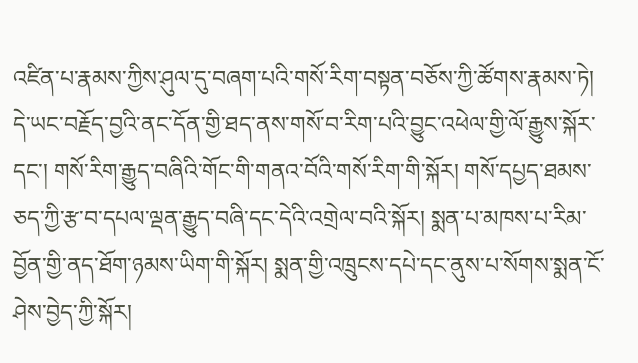འཛིན་པ་རྣམས་ཀྱིས་ཤུལ་དུ་བཞག་པའི་གསོ་རིག་བསྟན་བཅོས་ཀྱི་ཚོགས་རྣམས་ཏེ། དེ་ཡང་བརྗོད་བྱའི་ནང་དོན་གྱི་ཐད་ནས་གསོ་བ་རིག་པའི་བྱུང་འཕེལ་གྱི་ལོ་རྒྱུས་སྐོར་དང་། གསོ་རིག་རྒྱུད་བཞིའི་གོང་གི་གནའ་བོའི་གསོ་རིག་གི་སྐོར། གསོ་དཔྱད་ཐམས་ཅད་ཀྱི་རྩ་བ་དཔལ་ལྡན་རྒྱུད་བཞི་དང་དེའི་འགྲེལ་བའི་སྐོར། སྨན་པ་མཁས་པ་རིམ་བྱོན་གྱི་ནད་ཐོག་ཉམས་ཡིག་གི་སྐོར། སྨན་གྱི་འཁྲུངས་དཔེ་དང་ནུས་པ་སོགས་སྨན་ངོ་ཤེས་བྱེད་ཀྱི་སྐོར།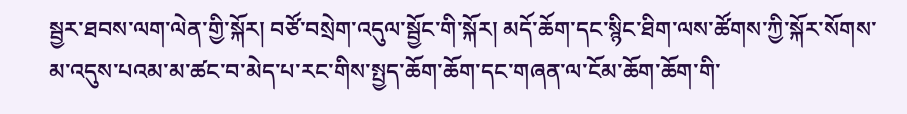སྦྱར་ཐབས་ལག་ལེན་གྱི་སྐོར། བཙོ་བསྲེག་འདུལ་སྦྱོང་གི་སྐོར། མདོ་ཆོག་དང་སྙིང་ཐིག་ལས་ཚོགས་ཀྱི་སྐོར་སོགས་མ་འདུས་པའམ་མ་ཚང་བ་མེད་པ་རང་གིས་སྤྱད་ཆོག་ཆོག་དང་གཞན་ལ་ངོམ་ཆོག་ཆོག་གི་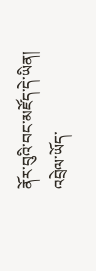ནོར་བུའི་བང་མཛོད་དེ་ཡིན། འབྲེལ་ཡོད་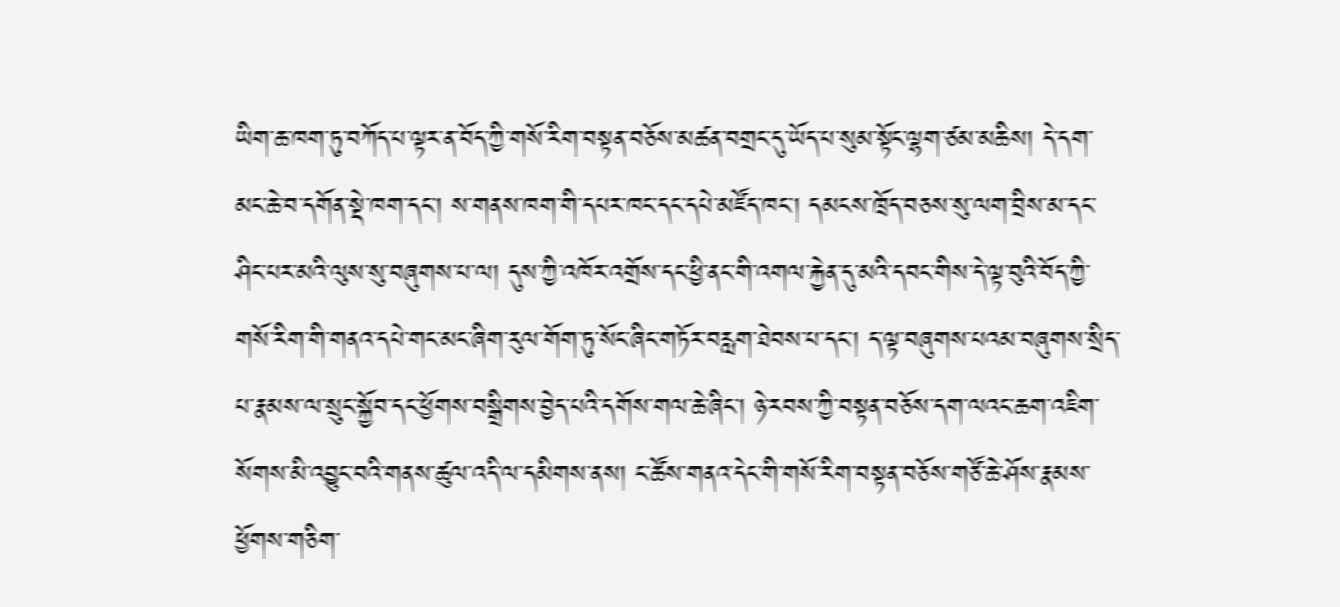ཡིག་ཆ་ཁག་ཏུ་བཀོད་པ་ལྟར་ན་བོད་ཀྱི་གསོ་རིག་བསྟན་བཅོས་མཚན་བགྲང་དུ་ཡོད་པ་སུམ་སྟོང་ལྷག་ཙམ་མཆིས། དེ་དག་མང་ཆེ་བ་དགོན་སྡེ་ཁག་དང་། ས་གནས་ཁག་གི་དཔར་ཁང་དང་དཔེ་མཛོད་ཁང་། དམངས་ཁྲོད་བཅས་སུ་ལག་བྲིས་མ་དང་ཤིང་པར་མའི་ལུས་སུ་བཞུགས་པ་ལ། དུས་ཀྱི་འཁོར་འགྲོས་དང་ཕྱི་ནང་གི་འགལ་རྐྱེན་དུ་མའི་དབང་གིས་དེ་ལྟ་བུའི་བོད་ཀྱི་གསོ་རིག་གི་གནའ་དཔེ་གང་མང་ཞིག་རུལ་གོག་ཏུ་སོང་ཞིང་གཏོར་བརླག་ཐེབས་པ་དང་། ད་ལྟ་བཞུགས་པའམ་བཞུགས་སྲིད་པ་རྣམས་ལ་སྲུང་སྐྱོབ་དང་ཕྱོགས་བསྒྲིགས་བྱེད་པའི་དགོས་གལ་ཆེ་ཞིང་། ཉེ་རབས་ཀྱི་བསྟན་བཅོས་དག་ལའང་ཆག་འཇིག་སོགས་མི་འབྱུང་བའི་གནས་ཚུལ་འདི་ལ་དམིགས་ནས། ང་ཚོས་གནའ་དེང་གི་གསོ་རིག་བསྟན་བཅོས་གཙོ་ཆེ་ཤོས་རྣམས་ཕྱོགས་གཅིག་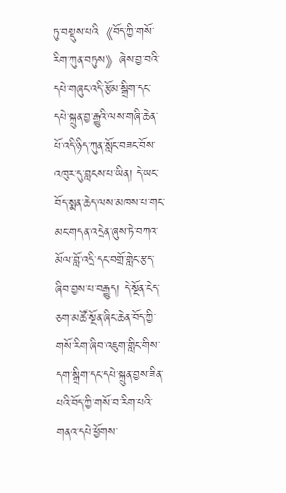ཏུ་བསྡུས་པའི《བོད་ཀྱི་གསོ་རིག་ཀུན་བཏུས》ཞེས་བྱ་བའི་དཔེ་གཞུང་འདི་རྩོམ་སྒྲིག་དང་དཔེ་སྐྲུན་བྱ་རྒྱུའི་ལས་གཞི་ཆེན་པོ་འདི་ཉིད་ཀུན་སློང་བཟང་བོས་འཁུར་དུ་བླངས་པ་ཡིན། དེ་ཡང་བོད་སྨན་ཆེད་ལས་མཁས་པ་གང་མང་གདན་འདྲེན་ཞུས་ཏེ་བཀའ་མོལ་བློ་འདྲི་དང་བགྲོ་གླེང་རྩད་ཞིབ་བྱས་པ་བརྒྱུད། དེ་སྔོན་ངེད་ཅག་མཚོ་སྔོན་ཞིང་ཆེན་བོད་ཀྱི་གསོ་རིག་ཞིབ་འཇུག་གླིང་གིས་དག་སྒྲིག་དང་དཔེ་སྐྲུན་བྱས་ཟིན་པའི་བོད་ཀྱི་གསོ་བ་རིག་པའི་གནའ་དཔེ་ཕྱོགས་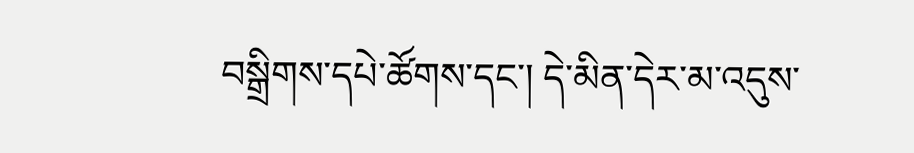བསྒྲིགས་དཔེ་ཚོགས་དང་། དེ་མིན་དེར་མ་འདུས་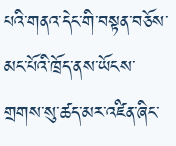པའི་གནའ་དེང་གི་བསྟན་བཅོས་མང་པོའི་ཁྲོད་ནས་ཡོངས་གྲགས་སུ་ཚད་མར་འཛིན་ཞིང་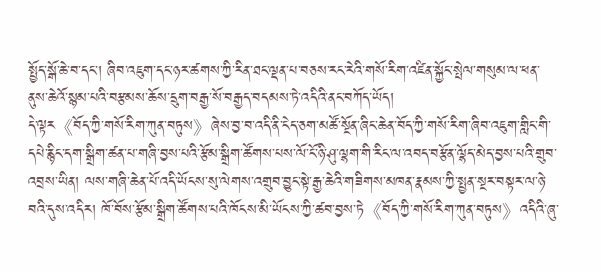སྤྱོད་སྒོ་ཆེ་བ་དང་། ཞིབ་འཇུག་དང་ཉར་ཚགས་ཀྱི་རིན་ཐང་ལྡན་པ་བཅས་རང་རེའི་གསོ་རིག་འཛིན་སྐྱོང་སྤེལ་གསུམ་ལ་ཕན་ནུས་ཆེའོ་སྙམ་པའི་བརྩམས་ཆོས་དྲུག་བརྒྱ་སོ་བརྒྱད་བདམས་ཏེ་འདིའི་ནང་བཀོད་ཡོད།
དེ་ལྟར《བོད་ཀྱི་གསོ་རིག་ཀུན་བཏུས》ཞེས་བྱ་བ་འདི་ནི་ངེད་ཅག་མཚོ་སྔོན་ཞིང་ཆེན་བོད་ཀྱི་གསོ་རིག་ཞིབ་འཇུག་གླིང་གི་དཔེ་རྙིང་དག་སྒྲིག་ཚན་པ་གཞི་བྱས་པའི་རྩོམ་སྒྲིག་ཚོགས་པས་ལོ་ངོ་ཉི་ཤུ་ལྷག་གི་རིང་ལ་འབད་བརྩོན་ལྷོད་མེད་བྱས་པའི་གྲུབ་འབྲས་ཡིན། ལས་གཞི་ཆེན་པོ་འདི་ཡོངས་སུ་ལེགས་འགྲུབ་བྱུང་སྟེ་རྒྱ་ཆེའི་གཟིགས་མཁན་རྣམས་ཀྱི་སྤྱན་སྔར་བསྟར་ལ་ཉེ་བའི་དུས་འདིར། ཁོ་བོས་རྩོམ་སྒྲིག་ཚོགས་པའི་ཁོངས་མི་ཡོངས་ཀྱི་ཚབ་བྱས་ཏེ《བོད་ཀྱི་གསོ་རིག་ཀུན་བཏུས》འདིའི་ཞུ་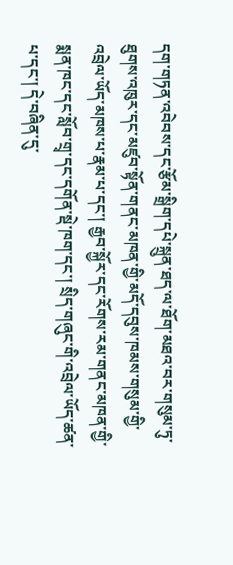དག་གཏན་འབེབས་དང་རྩོམ་སྒྲིག་དཔེ་སྐྲུན་ཐད་ལ་ཐོག་མཐའ་བར་གསུམ་ཏུ་ཐུགས་འཁུར་དང་མཛུབ་སྟོན་གནང་མཁན་གྱི་མདོ་དབུས་ཁམས་གསུམ་གྱི་འབྲེལ་ཡོད་མཁས་པ་རྣམ་པ་དང་། རྒྱབ་སྐྱོར་དང་རོགས་རམ་གནང་མཁན་གྱི་སྨན་ཁང་དང་སློབ་གྲྭ་དང་དགོན་སྡེ་ཁག་དང་། སྲིད་གཞུང་གི་འབྲེལ་ཡོད་ཚན་པ་དང་། དེ་བཞིན་དུ་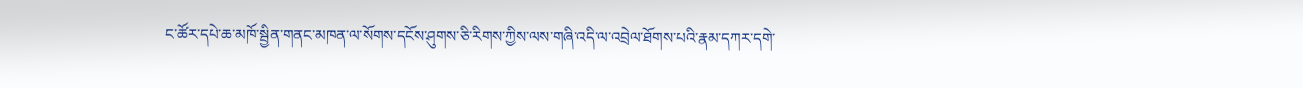ང་ཚོར་དཔེ་ཆ་མཁོ་སྦྱིན་གནང་མཁན་ལ་སོགས་དངོས་ཤུགས་ཅི་རིགས་ཀྱིས་ལས་གཞི་འདི་ལ་འབྲེལ་ཐོགས་པའི་རྣམ་དཀར་དགེ་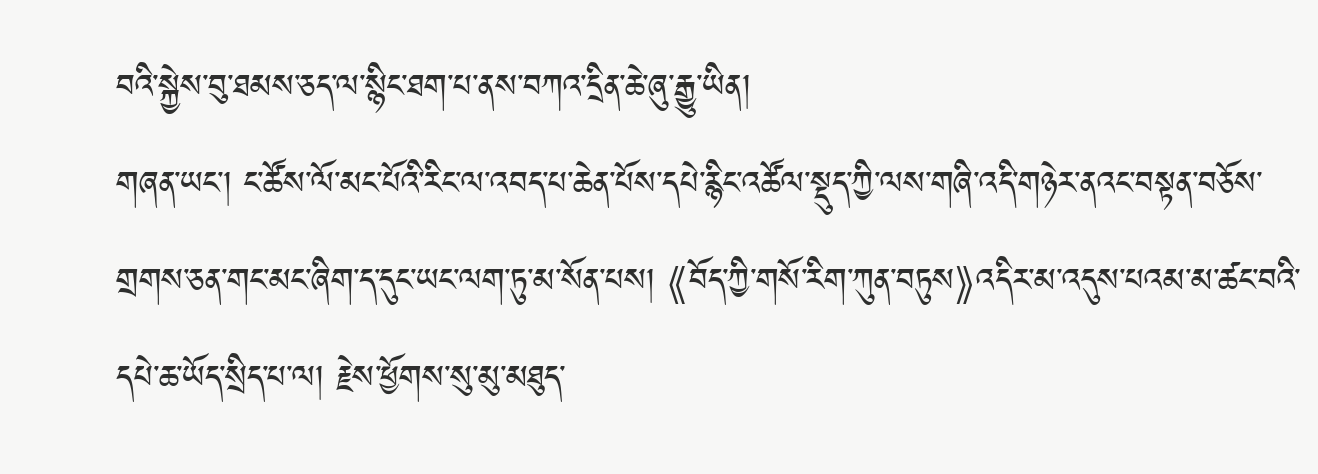བའི་སྐྱེས་བུ་ཐམས་ཅད་ལ་སྙིང་ཐག་པ་ནས་བཀའ་དྲིན་ཆེ་ཞུ་རྒྱུ་ཡིན།
གཞན་ཡང་། ང་ཚོས་ལོ་མང་པོའི་རིང་ལ་འབད་པ་ཆེན་པོས་དཔེ་རྙིང་འཚོལ་སྡུད་ཀྱི་ལས་གཞི་འདི་གཉེར་ནའང་བསྟན་བཅོས་གྲགས་ཅན་གང་མང་ཞིག་ད་དུང་ཡང་ལག་ཏུ་མ་སོན་པས། 《བོད་ཀྱི་གསོ་རིག་ཀུན་བཏུས》འདིར་མ་འདུས་པའམ་མ་ཚང་བའི་དཔེ་ཆ་ཡོད་སྲིད་པ་ལ། རྗེས་ཕྱོགས་སུ་མུ་མཐུད་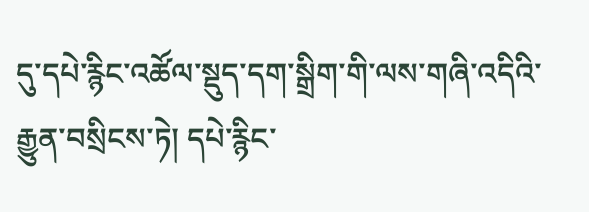དུ་དཔེ་རྙིང་འཚོལ་སྡུད་དག་སྒྲིག་གི་ལས་གཞི་འདིའི་རྒྱུན་བསྲིངས་ཏེ། དཔེ་རྙིང་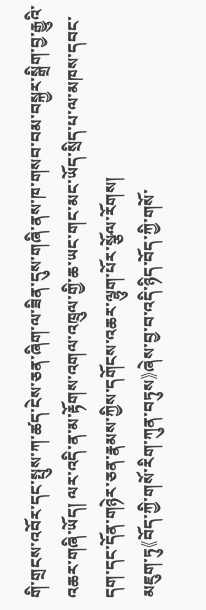གི་གྲངས་འབོར་དང་སྤུས་ཀ་ཚད་ངེས་ཅན་ཞིག་ལ་ཟིན་དུས་གཞི་ནས་ཁ་གསབ་བམ་བསྐྱར་སྒྲིག་བྱ་རྒྱུའི་འཆར་གཞི་ཡོད། ལར་འདི་ན་མ་རྟོགས་འགལ་འཁྲུལ་གྱི་ཆ་ཡང་གང་མང་ཡོད་སྲིད་པ་ལ་མཁས་དབང་དག་དང་དོན་གཉེར་ཅན་རྣམས་ཀྱིས་དགོངས་འཆར་ལྷུག་པོར་སྩོལ་རོགས།
མཇུག་ཏུ《བོད་ཀྱི་གསོ་རིག་ཀུན་བཏུས》ཞེས་བྱ་བ་འདི་ཉིད་བོད་ཀྱི་གསོ་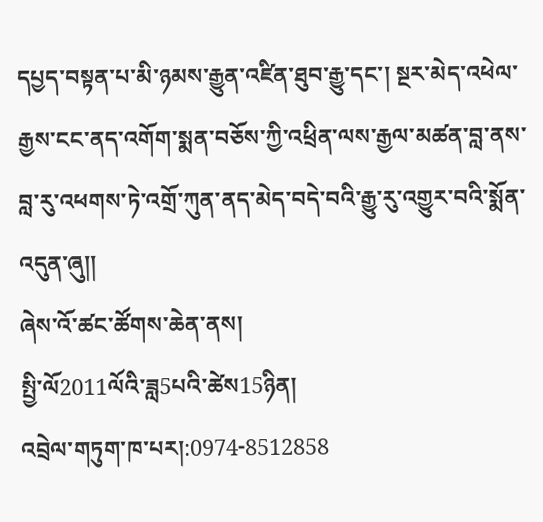དཔྱད་བསྟན་པ་མི་ཉམས་རྒྱུན་འཛིན་ཐུབ་རྒྱུ་དང་། སྔར་མེད་འཕེལ་རྒྱས་ངང་ནད་འགོག་སྨན་བཅོས་ཀྱི་འཕྲིན་ལས་རྒྱལ་མཚན་བླ་ནས་བླ་རུ་འཕགས་ཏེ་འགྲོ་ཀུན་ནད་མེད་བདེ་བའི་རྒྱུ་རུ་འགྱུར་བའི་སྨོན་འདུན་ཞུ།།
ཞེས་འོ་ཚང་ཚོགས་ཆེན་ནས།
སྤྱི་ལོ2011ལོའི་ཟླ5པའི་ཚེས15ཉིན།
འབྲེལ་གཏུག་ཁ་པར།:0974-8512858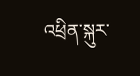འཕྲིན་སྐུར་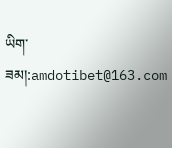ཡིག་ཟམ།:amdotibet@163.com